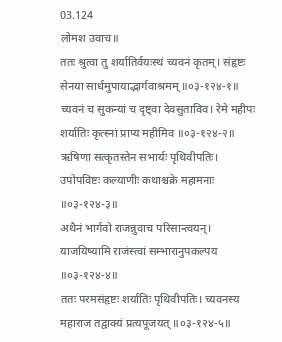03.124
लोमश उवाच॥
ततः श्रुत्वा तु शर्यातिर्वयःस्थं च्यवनं कृतम्। संहृष्टः सेनया सार्धमुपायाद्भार्गवाश्रमम् ॥०३-१२४-१॥
च्यवनं च सुकन्यां च दृष्ट्वा देवसुताविव। रेमे महीपः शर्यातिः कृत्स्नां प्राप्य महीमिव ॥०३-१२४-२॥
ऋषिणा सत्कृतस्तेन सभार्यः पृथिवीपतिः। उपोपविष्टः कल्याणीः कथाश्चक्रे महामनाः ॥०३-१२४-३॥
अथैनं भार्गवो राजन्नुवाच परिसान्त्वयन्। याजयिष्यामि राजंस्त्वां सम्भारानुपकल्पय ॥०३-१२४-४॥
ततः परमसंहृष्टः शर्यातिः पृथिवीपतिः। च्यवनस्य महाराज तद्वाक्यं प्रत्यपूजयत् ॥०३-१२४-५॥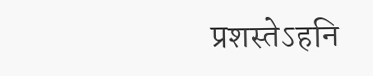प्रशस्तेऽहनि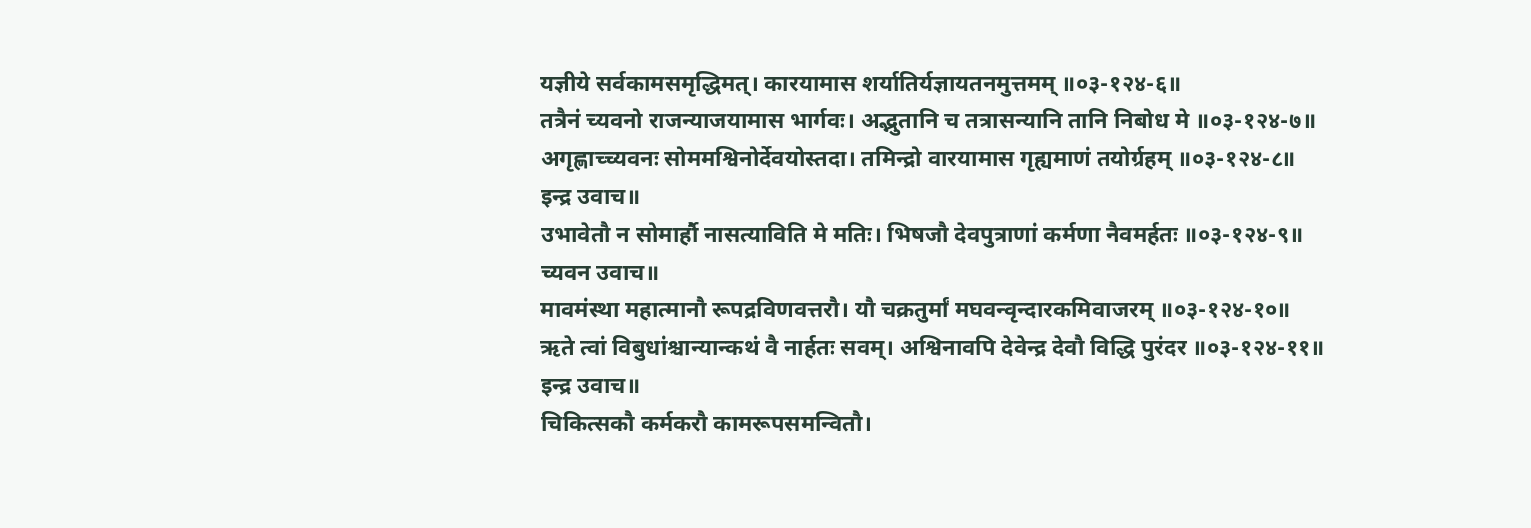यज्ञीये सर्वकामसमृद्धिमत्। कारयामास शर्यातिर्यज्ञायतनमुत्तमम् ॥०३-१२४-६॥
तत्रैनं च्यवनो राजन्याजयामास भार्गवः। अद्भुतानि च तत्रासन्यानि तानि निबोध मे ॥०३-१२४-७॥
अगृह्णाच्च्यवनः सोममश्विनोर्देवयोस्तदा। तमिन्द्रो वारयामास गृह्यमाणं तयोर्ग्रहम् ॥०३-१२४-८॥
इन्द्र उवाच॥
उभावेतौ न सोमार्हौ नासत्याविति मे मतिः। भिषजौ देवपुत्राणां कर्मणा नैवमर्हतः ॥०३-१२४-९॥
च्यवन उवाच॥
मावमंस्था महात्मानौ रूपद्रविणवत्तरौ। यौ चक्रतुर्मां मघवन्वृन्दारकमिवाजरम् ॥०३-१२४-१०॥
ऋते त्वां विबुधांश्चान्यान्कथं वै नार्हतः सवम्। अश्विनावपि देवेन्द्र देवौ विद्धि पुरंदर ॥०३-१२४-११॥
इन्द्र उवाच॥
चिकित्सकौ कर्मकरौ कामरूपसमन्वितौ।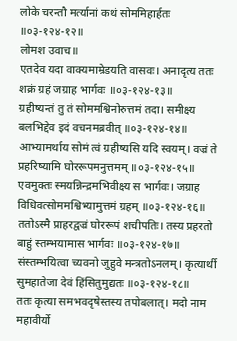लोके चरन्तौ मर्त्यानां कथं सोममिहार्हतः ॥०३-१२४-१२॥
लोमश उवाच॥
एतदेव यदा वाक्यमाम्रेडयति वासवः। अनादृत्य ततः शक्रं ग्रहं जग्राह भार्गवः ॥०३-१२४-१३॥
ग्रहीष्यन्तं तु तं सोममश्विनोरुत्तमं तदा। समीक्ष्य बलभिद्देव इदं वचनमब्रवीत् ॥०३-१२४-१४॥
आभ्यामर्थाय सोमं त्वं ग्रहीष्यसि यदि स्वयम्। वज्रं ते प्रहरिष्यामि घोररूपमनुत्तमम् ॥०३-१२४-१५॥
एवमुक्तः स्मयन्निन्द्रमभिवीक्ष्य स भार्गवः। जग्राह विधिवत्सोममश्विभ्यामुत्तमं ग्रहम् ॥०३-१२४-१६॥
ततोऽस्मै प्राहरद्वज्रं घोररूपं शचीपतिः। तस्य प्रहरतो बाहुं स्तम्भयामास भार्गवः ॥०३-१२४-१७॥
संस्तम्भयित्वा च्यवनो जुहुवे मन्त्रतोऽनलम्। कृत्यार्थी सुमहातेजा देवं हिंसितुमुद्यतः ॥०३-१२४-१८॥
ततः कृत्या समभवदृषेस्तस्य तपोबलात्। मदो नाम महावीर्यो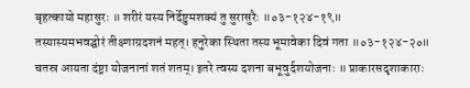बृहत्कायो महासुरः ॥ शरीरं यस्य निर्देष्टुमशक्यं तु सुरासुरैः ॥०३-१२४-१९॥
तस्यास्यमभवद्घोरं तीक्ष्णाग्रदशनं महत्। हनुरेका स्थिता तस्य भूमावेका दिवं गता ॥०३-१२४-२०॥
चतस्र आयता दंष्ट्रा योजनानां शतं शतम्। इतरे त्वस्य दशना बभूवुर्दशयोजनाः ॥ प्राकारसदृशाकाराः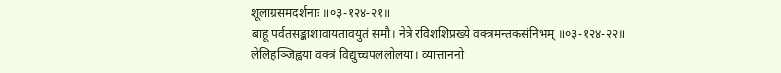शूलाग्रसमदर्शनाः ॥०३-१२४-२१॥
बाहू पर्वतसङ्काशावायतावयुतं समौ। नेत्रे रविशशिप्रख्ये वक्त्रमन्तकसंनिभम् ॥०३-१२४-२२॥
लेलिहञ्जिह्वया वक्त्रं विद्युच्चपललोलया। व्यात्ताननो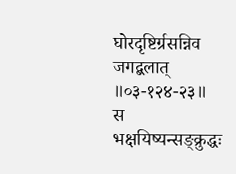घोरदृष्टिर्ग्रसन्निव जगद्बलात् ॥०३-१२४-२३॥
स भक्षयिष्यन्सङ्क्रुद्धः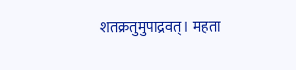शतक्रतुमुपाद्रवत्। महता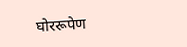घोररूपेण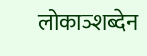लोकाञ्शब्देन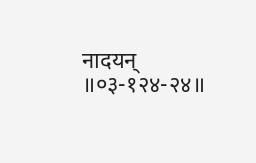नादयन् ॥०३-१२४-२४॥